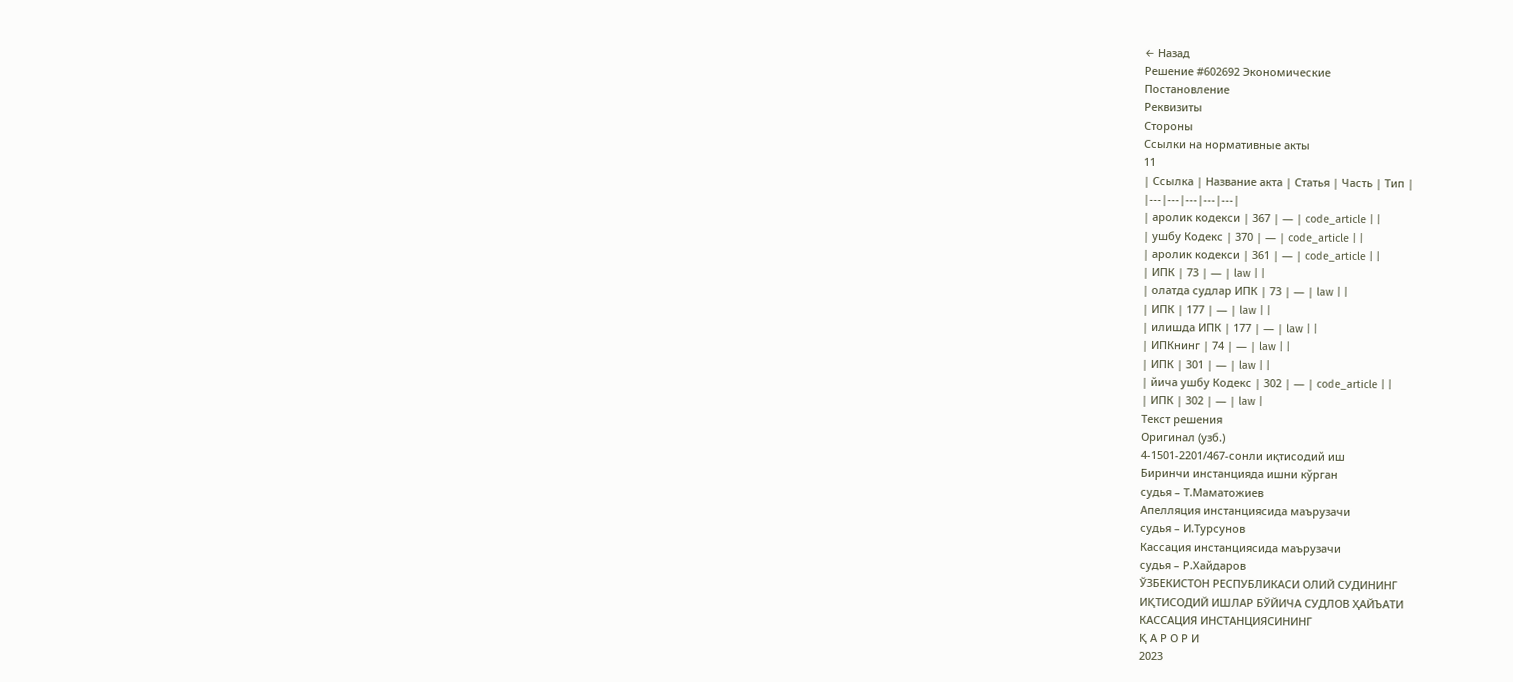← Назад
Решение #602692 Экономические
Постановление
Реквизиты
Стороны
Ссылки на нормативные акты
11
| Ссылка | Название акта | Статья | Часть | Тип |
|---|---|---|---|---|
| аролик кодекси | 367 | — | code_article | |
| ушбу Кодекс | 370 | — | code_article | |
| аролик кодекси | 361 | — | code_article | |
| ИПК | 73 | — | law | |
| олатда судлар ИПК | 73 | — | law | |
| ИПК | 177 | — | law | |
| илишда ИПК | 177 | — | law | |
| ИПКнинг | 74 | — | law | |
| ИПК | 301 | — | law | |
| йича ушбу Кодекс | 302 | — | code_article | |
| ИПК | 302 | — | law |
Текст решения
Оригинал (узб.)
4-1501-2201/467-сонли иқтисодий иш
Биринчи инстанцияда ишни кўрган
судья – Т.Маматожиев
Апелляция инстанциясида маърузачи
судья – И.Турсунов
Кассация инстанциясида маърузачи
судья – Р.Хайдаров
ЎЗБЕКИСТОН РЕСПУБЛИКАСИ ОЛИЙ СУДИНИНГ
ИҚТИСОДИЙ ИШЛАР БЎЙИЧА СУДЛОВ ҲАЙЪАТИ
КАССАЦИЯ ИНСТАНЦИЯСИНИНГ
Қ А Р О Р И
2023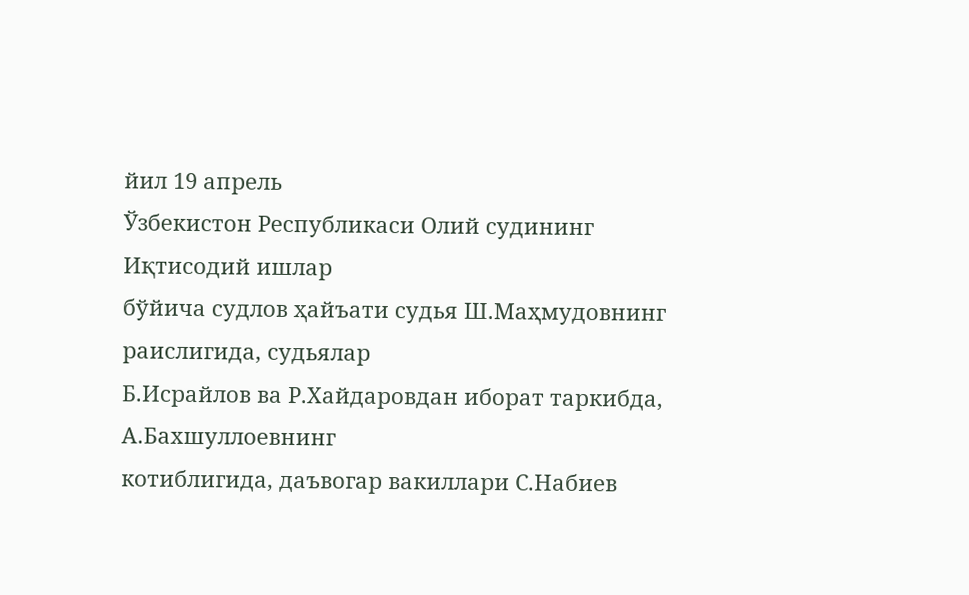йил 19 апрель
Ўзбекистон Республикаси Олий судининг Иқтисодий ишлар
бўйича судлов ҳайъати судья Ш.Маҳмудовнинг раислигида, судьялар
Б.Исрайлов ва Р.Хайдаровдан иборат таркибда, А.Бахшуллоевнинг
котиблигида, даъвогар вакиллари С.Набиев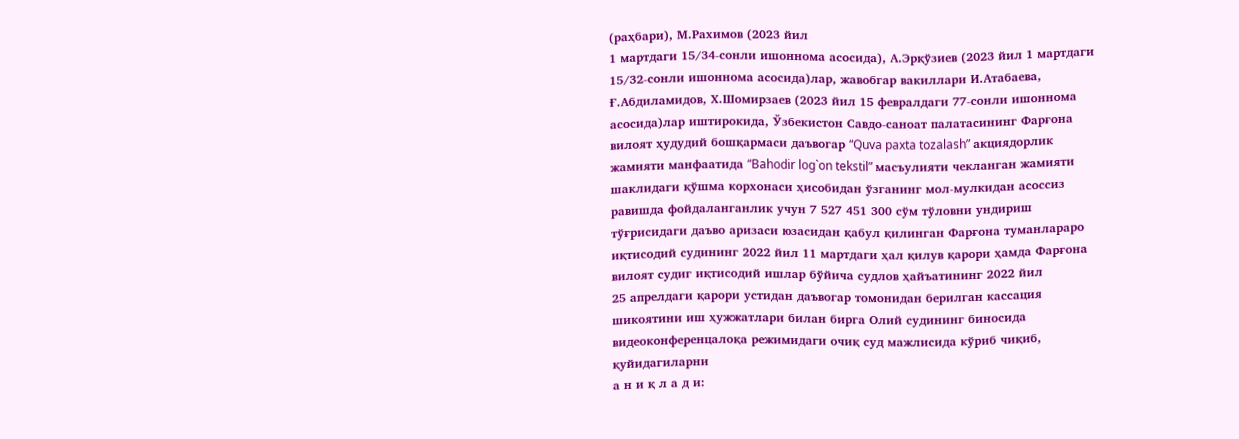(раҳбари), М.Рахимов (2023 йил
1 мартдаги 15/34-сонли ишоннома асосида), А.Эрқўзиев (2023 йил 1 мартдаги
15/32-сонли ишоннома асосида)лар, жавобгар вакиллари И.Атабаева,
Ғ.Абдиламидов, Х.Шомирзаев (2023 йил 15 февралдаги 77-сонли ишоннома
асосида)лар иштирокида, Ўзбекистон Савдо-саноат палатасининг Фарғона
вилоят ҳудудий бошқармаси даъвогар “Quva paxta tozalash” акциядорлик
жамияти манфаатида “Bahodir log`on tekstil” масъулияти чекланган жамияти
шаклидаги қўшма корхонаси ҳисобидан ўзганинг мол-мулкидан асоссиз
равишда фойдаланганлик учун 7 527 451 300 сўм тўловни ундириш
тўғрисидаги даъво аризаси юзасидан қабул қилинган Фарғона туманлараро
иқтисодий судининг 2022 йил 11 мартдаги ҳал қилув қарори ҳамда Фарғона
вилоят судиг иқтисодий ишлар бўйича судлов ҳайъатининг 2022 йил
25 апрелдаги қарори устидан даъвогар томонидан берилган кассация
шикоятини иш ҳужжатлари билан бирга Олий судининг биносида
видеоконференцалоқа режимидаги очиқ суд мажлисида кўриб чиқиб,
қуйидагиларни
а н и қ л а д и: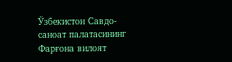Ўзбекистон Савдо-саноат палатасининг Фарғона вилоят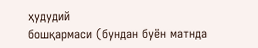ҳудудий
бошқармаси (бундан буён матнда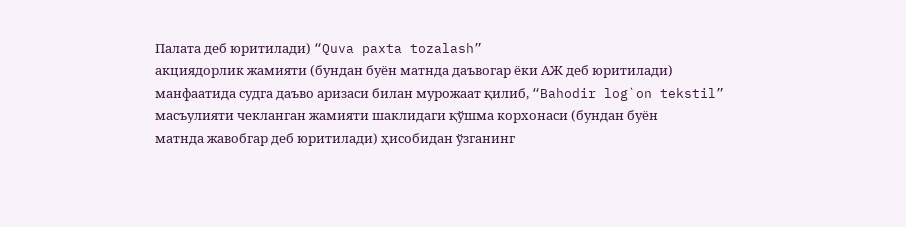Палата деб юритилади) “Quva paxta tozalash”
акциядорлик жамияти (бундан буён матнда даъвогар ёки АЖ деб юритилади)
манфаатида судга даъво аризаси билан мурожаат қилиб, “Bahodir log`on tekstil”
масъулияти чекланган жамияти шаклидаги қўшма корхонаси (бундан буён
матнда жавобгар деб юритилади) ҳисобидан ўзганинг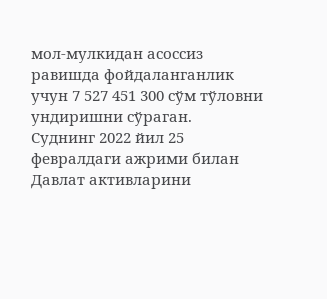мол-мулкидан асоссиз
равишда фойдаланганлик учун 7 527 451 300 сўм тўловни ундиришни сўраган.
Суднинг 2022 йил 25 февралдаги ажрими билан Давлат активларини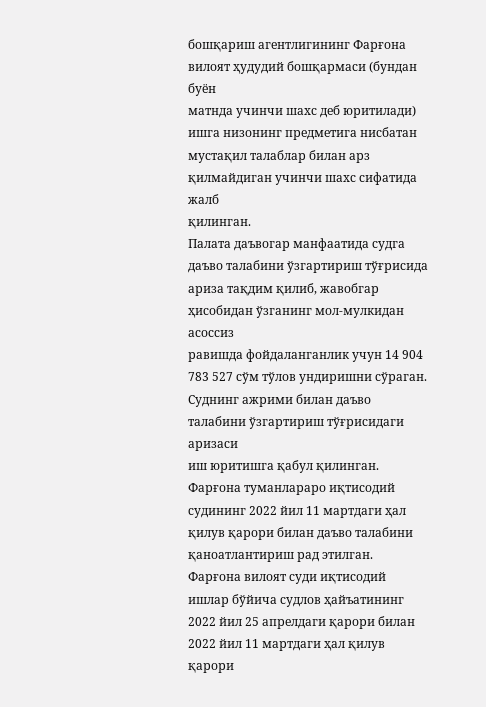бошқариш агентлигининг Фарғона вилоят ҳудудий бошқармаси (бундан буён
матнда учинчи шахс деб юритилади) ишга низонинг предметига нисбатан
мустақил талаблар билан арз қилмайдиган учинчи шахс сифатида жалб
қилинган.
Палата даъвогар манфаатида судга даъво талабини ўзгартириш тўғрисида
ариза тақдим қилиб, жавобгар ҳисобидан ўзганинг мол-мулкидан асоссиз
равишда фойдаланганлик учун 14 904 783 527 сўм тўлов ундиришни сўраган.
Суднинг ажрими билан даъво талабини ўзгартириш тўғрисидаги аризаси
иш юритишга қабул қилинган.
Фарғона туманлараро иқтисодий судининг 2022 йил 11 мартдаги ҳал
қилув қарори билан даъво талабини қаноатлантириш рад этилган.
Фарғона вилоят суди иқтисодий ишлар бўйича судлов ҳайъатининг
2022 йил 25 апрелдаги қарори билан 2022 йил 11 мартдаги ҳал қилув қарори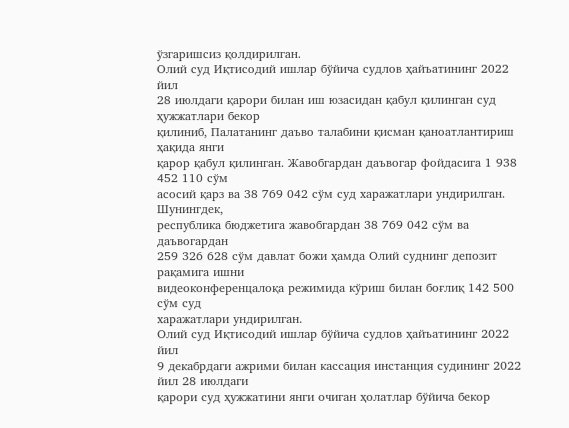ўзгаришсиз қолдирилган.
Олий суд Иқтисодий ишлар бўйича судлов ҳайъатининг 2022 йил
28 июлдаги қарори билан иш юзасидан қабул қилинган суд ҳужжатлари бекор
қилиниб, Палатанинг даъво талабини қисман қаноатлантириш ҳақида янги
қарор қабул қилинган. Жавобгардан даъвогар фойдасига 1 938 452 110 сўм
асосий қарз ва 38 769 042 сўм суд харажатлари ундирилган. Шунингдек,
республика бюджетига жавобгардан 38 769 042 сўм ва даъвогардан
259 326 628 сўм давлат божи ҳамда Олий суднинг депозит рақамига ишни
видеоконференцалоқа режимида кўриш билан боғлиқ 142 500 сўм суд
харажатлари ундирилган.
Олий суд Иқтисодий ишлар бўйича судлов ҳайъатининг 2022 йил
9 декабрдаги ажрими билан кассация инстанция судининг 2022 йил 28 июлдаги
қарори суд ҳужжатини янги очиган ҳолатлар бўйича бекор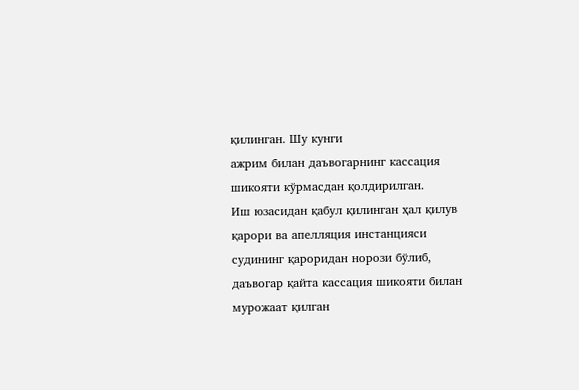қилинган. Шу кунги
ажрим билан даъвогарнинг кассация шикояти кўрмасдан қолдирилган.
Иш юзасидан қабул қилинган ҳал қилув қарори ва апелляция инстанцияси
судининг қароридан норози бўлиб, даъвогар қайта кассация шикояти билан
мурожаат қилган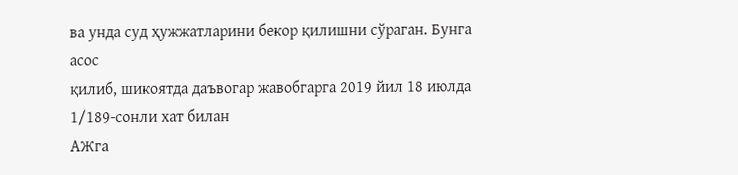ва унда суд ҳужжатларини бекор қилишни сўраган. Бунга асос
қилиб, шикоятда даъвогар жавобгарга 2019 йил 18 июлда 1/189-сонли хат билан
АЖга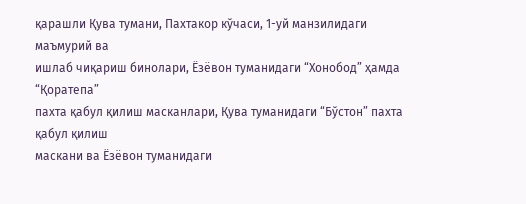қарашли Қува тумани, Пахтакор кўчаси, 1-уй манзилидаги маъмурий ва
ишлаб чиқариш бинолари, Ёзёвон туманидаги “Хонобод” ҳамда “Қоратепа”
пахта қабул қилиш масканлари, Қува туманидаги “Бўстон” пахта қабул қилиш
маскани ва Ёзёвон туманидаги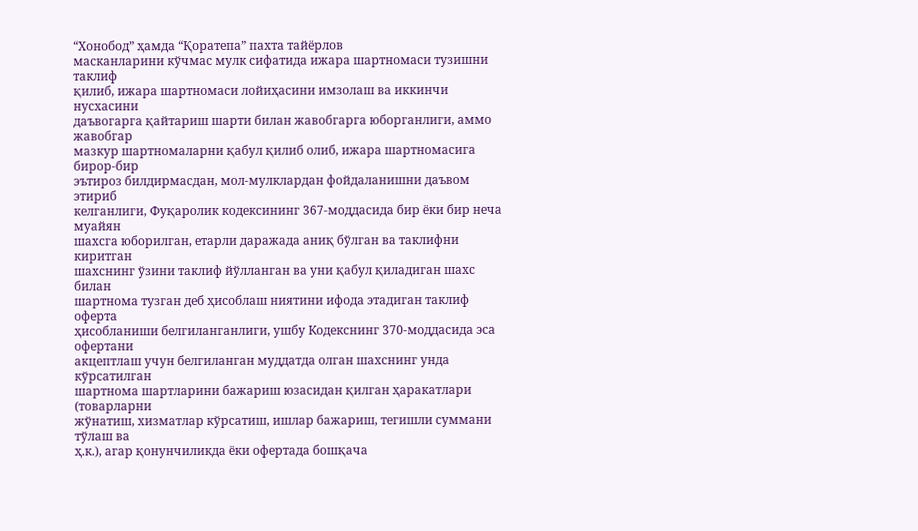“Хонобод” ҳамда “Қоратепа” пахта тайёрлов
масканларини кўчмас мулк сифатида ижара шартномаси тузишни таклиф
қилиб, ижара шартномаси лойиҳасини имзолаш ва иккинчи нусхасини
даъвогарга қайтариш шарти билан жавобгарга юборганлиги, аммо жавобгар
мазкур шартномаларни қабул қилиб олиб, ижара шартномасига бирор-бир
эътироз билдирмасдан, мол-мулклардан фойдаланишни даъвом этириб
келганлиги, Фуқаролик кодексининг 367-моддасида бир ёки бир неча муайян
шахсга юборилган, етарли даражада аниқ бўлган ва таклифни киритган
шахснинг ўзини таклиф йўлланган ва уни қабул қиладиган шахс билан
шартнома тузган деб ҳисоблаш ниятини ифода этадиган таклиф оферта
ҳисобланиши белгиланганлиги, ушбу Кодекснинг 370-моддасида эса офертани
акцептлаш учун белгиланган муддатда олган шахснинг унда кўрсатилган
шартнома шартларини бажариш юзасидан қилган ҳаракатлари (товарларни
жўнатиш, хизматлар кўрсатиш, ишлар бажариш, тегишли суммани тўлаш ва
ҳ.к.), агар қонунчиликда ёки офертада бошқача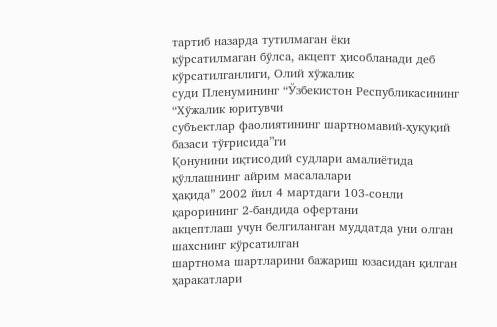тартиб назарда тутилмаган ёки
кўрсатилмаган бўлса, акцепт ҳисобланади деб кўрсатилганлиги, Олий хўжалик
суди Пленумининг “Ўзбекистон Республикасининг “Хўжалик юритувчи
субъектлар фаолиятининг шартномавий-ҳуқуқий базаси тўғрисида”ги
Қонунини иқтисодий судлари амалиётида қўллашнинг айрим масалалари
ҳақида” 2002 йил 4 мартдаги 103-сонли қарорининг 2-бандида офертани
акцептлаш учун белгиланган муддатда уни олган шахснинг кўрсатилган
шартнома шартларини бажариш юзасидан қилган ҳаракатлари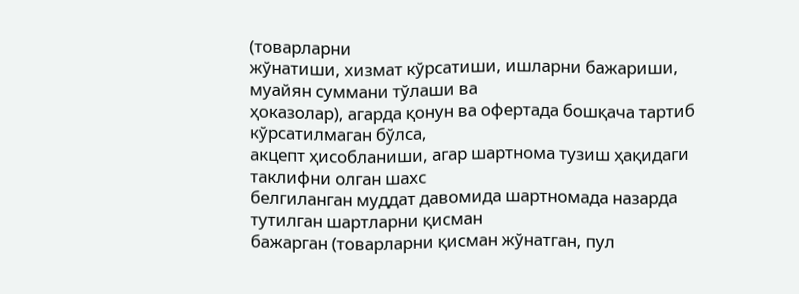(товарларни
жўнатиши, хизмат кўрсатиши, ишларни бажариши, муайян суммани тўлаши ва
ҳоказолар), агарда қонун ва офертада бошқача тартиб кўрсатилмаган бўлса,
акцепт ҳисобланиши, агар шартнома тузиш ҳақидаги таклифни олган шахс
белгиланган муддат давомида шартномада назарда тутилган шартларни қисман
бажарган (товарларни қисман жўнатган, пул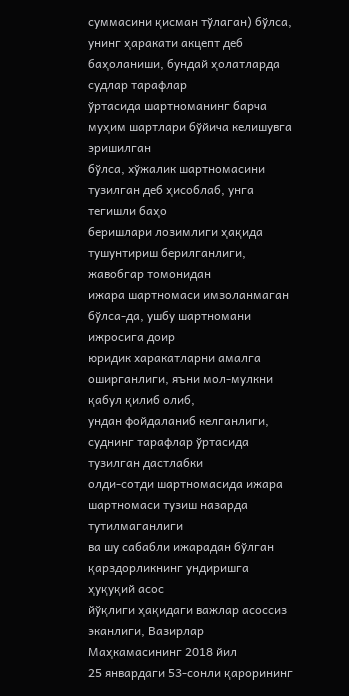суммасини қисман тўлаган) бўлса,
унинг ҳаракати акцепт деб баҳоланиши, бундай ҳолатларда судлар тарафлар
ўртасида шартноманинг барча муҳим шартлари бўйича келишувга эришилган
бўлса, хўжалик шартномасини тузилган деб ҳисоблаб, унга тегишли баҳо
беришлари лозимлиги ҳақида тушунтириш берилганлиги, жавобгар томонидан
ижара шартномаси имзоланмаган бўлса-да, ушбу шартномани ижросига доир
юридик харакатларни амалга оширганлиги, яъни мол-мулкни қабул қилиб олиб,
ундан фойдаланиб келганлиги, суднинг тарафлар ўртасида тузилган дастлабки
олди-сотди шартномасида ижара шартномаси тузиш назарда тутилмаганлиги
ва шу сабабли ижарадан бўлган қарздорликнинг ундиришга ҳуқуқий асос
йўқлиги ҳақидаги важлар асоссиз эканлиги, Вазирлар Маҳкамасининг 2018 йил
25 январдаги 53-сонли қарорининг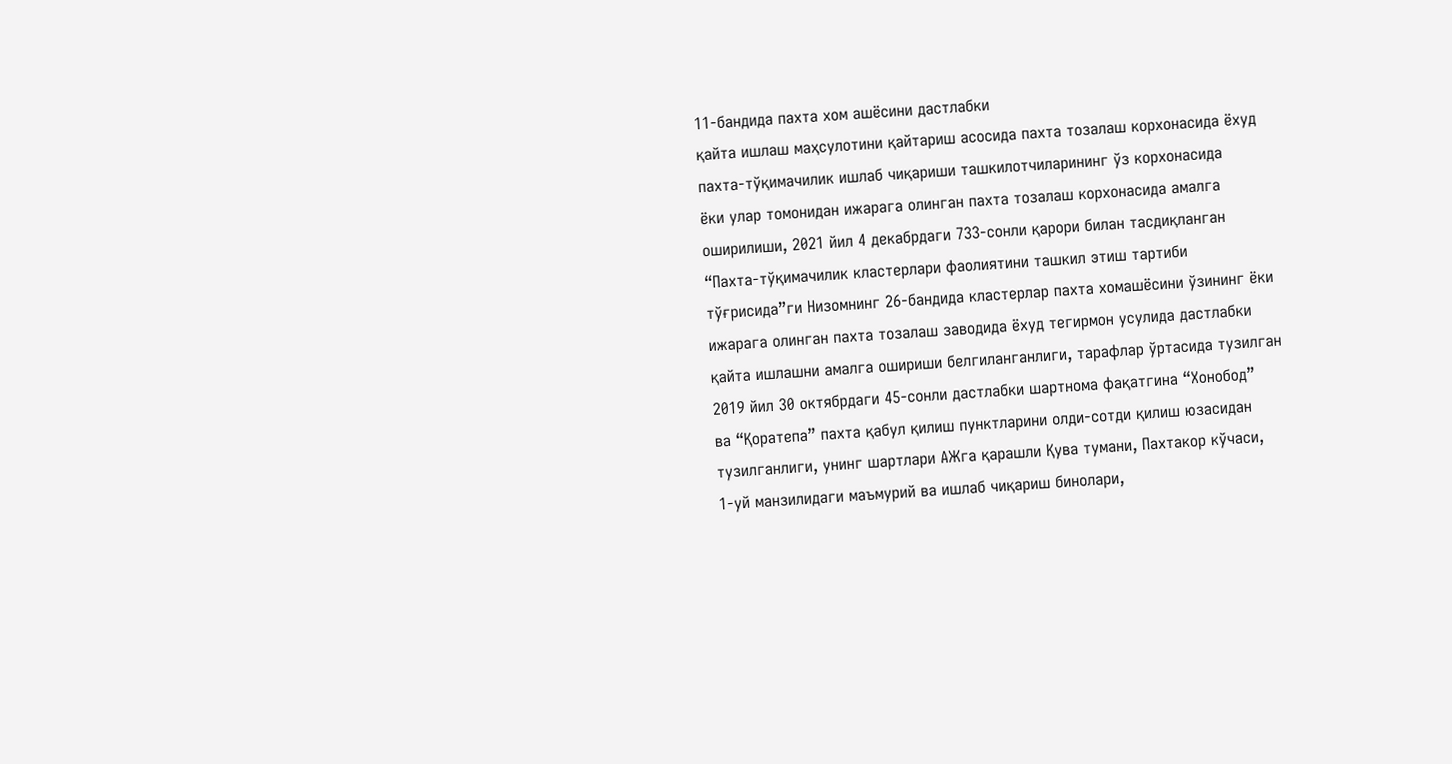11-бандида пахта хом ашёсини дастлабки
қайта ишлаш маҳсулотини қайтариш асосида пахта тозалаш корхонасида ёхуд
пахта-тўқимачилик ишлаб чиқариши ташкилотчиларининг ўз корхонасида
ёки улар томонидан ижарага олинган пахта тозалаш корхонасида амалга
оширилиши, 2021 йил 4 декабрдаги 733-сонли қарори билан тасдиқланган
“Пахта-тўқимачилик кластерлари фаолиятини ташкил этиш тартиби
тўғрисида”ги Низомнинг 26-бандида кластерлар пахта хомашёсини ўзининг ёки
ижарага олинган пахта тозалаш заводида ёхуд тегирмон усулида дастлабки
қайта ишлашни амалга ошириши белгиланганлиги, тарафлар ўртасида тузилган
2019 йил 30 октябрдаги 45-сонли дастлабки шартнома фақатгина “Хонобод”
ва “Қоратепа” пахта қабул қилиш пунктларини олди-сотди қилиш юзасидан
тузилганлиги, унинг шартлари АЖга қарашли Қува тумани, Пахтакор кўчаси,
1-уй манзилидаги маъмурий ва ишлаб чиқариш бинолари,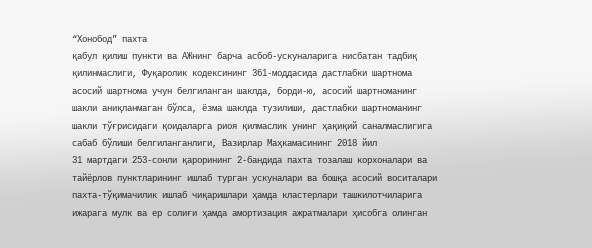“Хонобод” пахта
қабул қилиш пункти ва АЖнинг барча асбоб-ускуналарига нисбатан тадбиқ
қилинмаслиги, Фуқаролик кодексининг 361-моддасида дастлабки шартнома
асосий шартнома учун белгиланган шаклда, борди-ю, асосий шартноманинг
шакли аниқланмаган бўлса, ёзма шаклда тузилиши, дастлабки шартноманинг
шакли тўғрисидаги қоидаларга риоя қилмаслик унинг ҳақиқий саналмаслигига
сабаб бўлиши белгиланганлиги, Вазирлар Маҳкамасининг 2018 йил
31 мартдаги 253-сонли қарорининг 2-бандида пахта тозалаш корхоналари ва
тайёрлов пунктларининг ишлаб турган ускуналари ва бошқа асосий воситалари
пахта-тўқимачилик ишлаб чиқаришлари ҳамда кластерлари ташкилотчиларига
ижарага мулк ва ер солиғи ҳамда амортизация ажратмалари ҳисобга олинган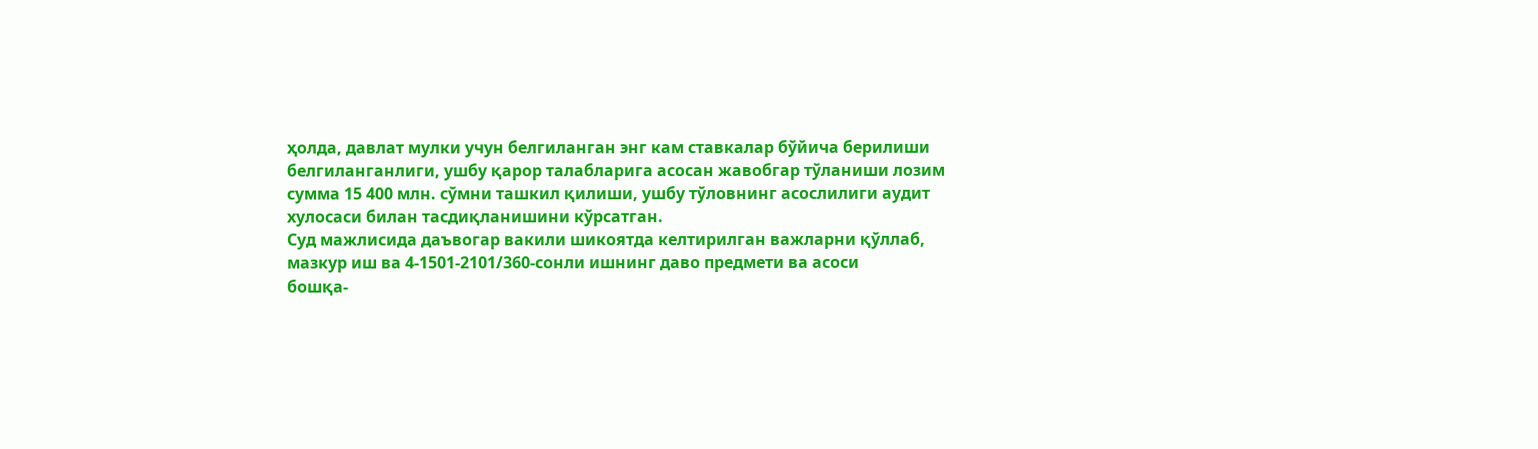ҳолда, давлат мулки учун белгиланган энг кам ставкалар бўйича берилиши
белгиланганлиги, ушбу қарор талабларига асосан жавобгар тўланиши лозим
сумма 15 400 млн. сўмни ташкил қилиши, ушбу тўловнинг асослилиги аудит
хулосаси билан тасдиқланишини кўрсатган.
Суд мажлисида даъвогар вакили шикоятда келтирилган важларни қўллаб,
мазкур иш ва 4-1501-2101/360-сонли ишнинг даво предмети ва асоси
бошқа-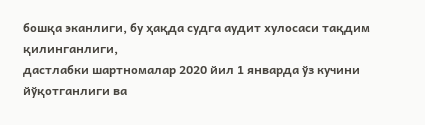бошқа эканлиги, бу ҳақда судга аудит хулосаси тақдим қилинганлиги,
дастлабки шартномалар 2020 йил 1 январда ўз кучини йўқотганлиги ва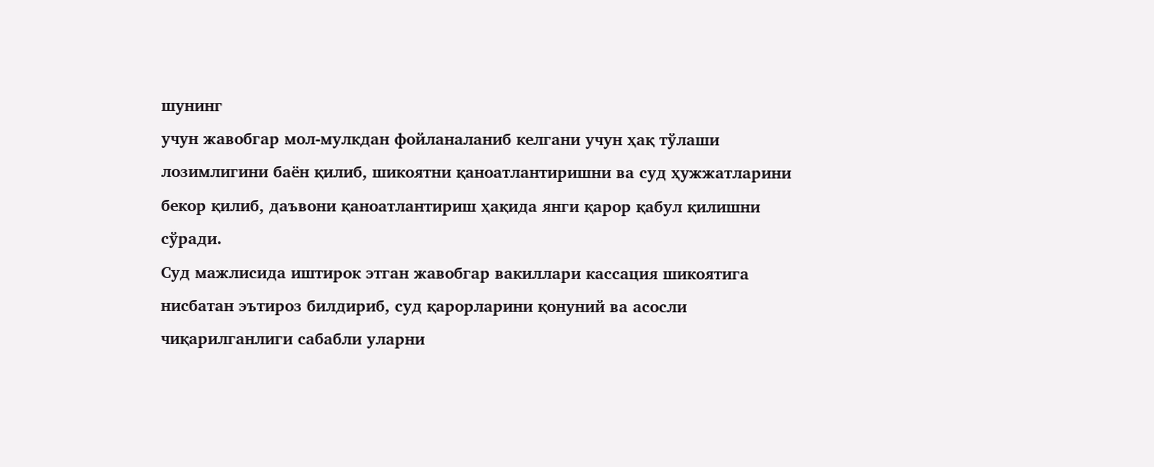шунинг
учун жавобгар мол-мулкдан фойланаланиб келгани учун ҳақ тўлаши
лозимлигини баён қилиб, шикоятни қаноатлантиришни ва суд ҳужжатларини
бекор қилиб, даъвони қаноатлантириш ҳақида янги қарор қабул қилишни
сўради.
Суд мажлисида иштирок этган жавобгар вакиллари кассация шикоятига
нисбатан эътироз билдириб, суд қарорларини қонуний ва асосли
чиқарилганлиги сабабли уларни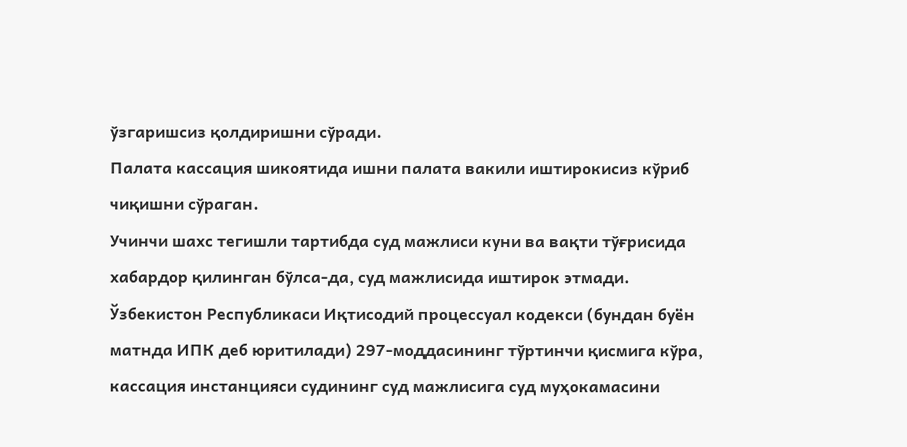ўзгаришсиз қолдиришни сўради.
Палата кассация шикоятида ишни палата вакили иштирокисиз кўриб
чиқишни сўраган.
Учинчи шахс тегишли тартибда суд мажлиси куни ва вақти тўғрисида
хабардор қилинган бўлса-да, суд мажлисида иштирок этмади.
Ўзбекистон Республикаси Иқтисодий процессуал кодекси (бундан буён
матнда ИПК деб юритилади) 297-моддасининг тўртинчи қисмига кўра,
кассация инстанцияси судининг суд мажлисига суд муҳокамасини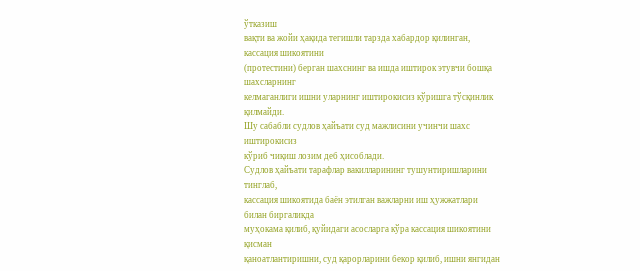ўтказиш
вақти ва жойи ҳақида тегишли тарзда хабардор қилинган, кассация шикоятини
(протестини) берган шахснинг ва ишда иштирок этувчи бошқа шахсларнинг
келмаганлиги ишни уларнинг иштирокисиз кўришга тўсқинлик қилмайди.
Шу сабабли судлов ҳайъати суд мажлисини учинчи шахс иштирокисиз
кўриб чиқиш лозим деб ҳисоблади.
Судлов ҳайъати тарафлар вакилларининг тушунтиришларини тинглаб,
кассация шикоятида баён этилган важларни иш ҳужжатлари билан биргаликда
муҳокама қилиб, қуйидаги асосларга кўра кассация шикоятини қисман
қаноатлантиришни, суд қарорларини бекор қилиб, ишни янгидан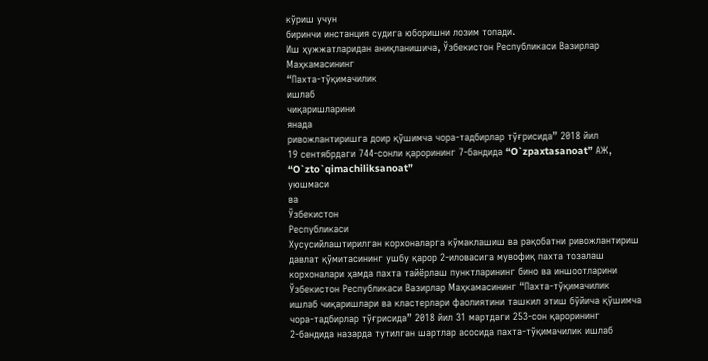кўриш учун
биринчи инстанция судига юборишни лозим топади.
Иш ҳужжатларидан аниқланишича, Ўзбекистон Республикаси Вазирлар
Маҳкамасининг
“Пахта-тўқимачилик
ишлаб
чиқаришларини
янада
ривожлантиришга доир қўшимча чора-тадбирлар тўғрисида” 2018 йил
19 сентябрдаги 744-сонли қарорининг 7-бандида “O`zpaxtasanoat” АЖ,
“O`zto`qimachiliksanoat”
уюшмаси
ва
Ўзбекистон
Республикаси
Хусусийлаштирилган корхоналарга кўмаклашиш ва рақобатни ривожлантириш
давлат қўмитасининг ушбу қарор 2-иловасига мувофиқ пахта тозалаш
корхоналари ҳамда пахта тайёрлаш пунктларининг бино ва иншоотларини
Ўзбекистон Республикаси Вазирлар Маҳкамасининг “Пахта-тўқимачилик
ишлаб чиқаришлари ва кластерлари фаолиятини ташкил этиш бўйича қўшимча
чора-тадбирлар тўғрисида” 2018 йил 31 мартдаги 253-сон қарорининг
2-бандида назарда тутилган шартлар асосида пахта-тўқимачилик ишлаб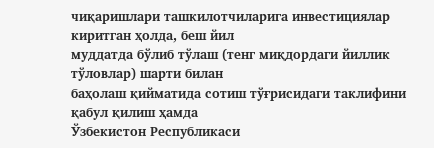чиқаришлари ташкилотчиларига инвестициялар киритган ҳолда, беш йил
муддатда бўлиб тўлаш (тенг миқдордаги йиллик тўловлар) шарти билан
баҳолаш қийматида сотиш тўғрисидаги таклифини қабул қилиш ҳамда
Ўзбекистон Республикаси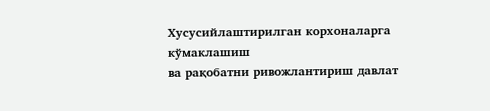Хусусийлаштирилган корхоналарга кўмаклашиш
ва рақобатни ривожлантириш давлат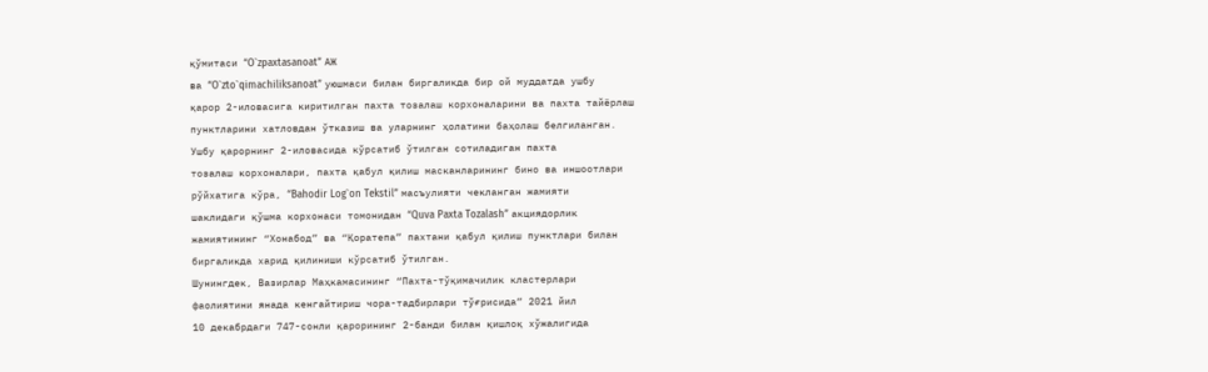қўмитаси “O`zpaxtasanoat” АЖ
ва “O`zto`qimachiliksanoat” уюшмаси билан биргаликда бир ой муддатда ушбу
қарор 2-иловасига киритилган пахта тозалаш корхоналарини ва пахта тайёрлаш
пунктларини хатловдан ўтказиш ва уларнинг ҳолатини баҳолаш белгиланган.
Ушбу қарорнинг 2-иловасида кўрсатиб ўтилган сотиладиган пахта
тозалаш корхоналари, пахта қабул қилиш масканларининг бино ва иншоотлари
рўйхатига кўра, “Bahodir Log`on Tekstil” масъулияти чекланган жамияти
шаклидаги қўшма корхонаси томонидан “Quva Paxta Tozalash” акциядорлик
жамиятининг “Хонабод” ва “Қоратепа” пахтани қабул қилиш пунктлари билан
биргаликда харид қилиниши кўрсатиб ўтилган.
Шунингдек, Вазирлар Маҳкамасининг “Пахта-тўқимачилик кластерлари
фаолиятини янада кенгайтириш чора-тадбирлари тўғрисида” 2021 йил
10 декабрдаги 747-сонли қарорининг 2-банди билан қишлоқ хўжалигида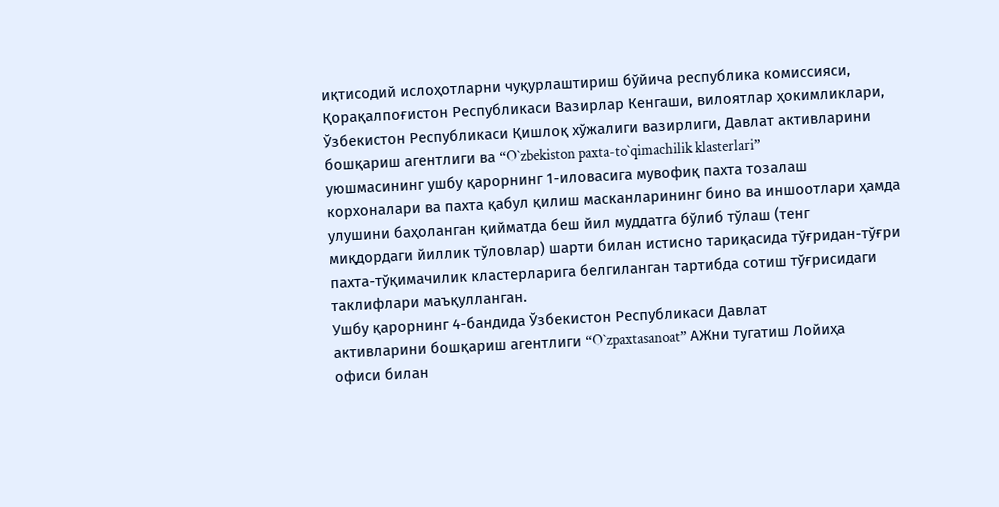иқтисодий ислоҳотларни чуқурлаштириш бўйича республика комиссияси,
Қорақалпоғистон Республикаси Вазирлар Кенгаши, вилоятлар ҳокимликлари,
Ўзбекистон Республикаси Қишлоқ хўжалиги вазирлиги, Давлат активларини
бошқариш агентлиги ва “O`zbekiston paxta-to`qimachilik klasterlari”
уюшмасининг ушбу қарорнинг 1-иловасига мувофиқ пахта тозалаш
корхоналари ва пахта қабул қилиш масканларининг бино ва иншоотлари ҳамда
улушини баҳоланган қийматда беш йил муддатга бўлиб тўлаш (тенг
миқдордаги йиллик тўловлар) шарти билан истисно тариқасида тўғридан-тўғри
пахта-тўқимачилик кластерларига белгиланган тартибда сотиш тўғрисидаги
таклифлари маъқулланган.
Ушбу қарорнинг 4-бандида Ўзбекистон Республикаси Давлат
активларини бошқариш агентлиги “O`zpaxtasanoat” АЖни тугатиш Лойиҳа
офиси билан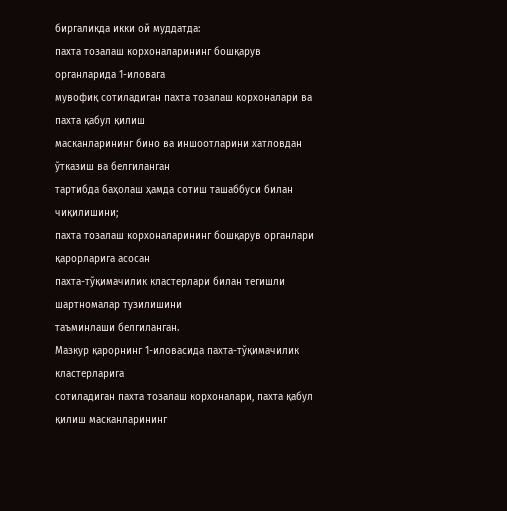биргаликда икки ой муддатда:
пахта тозалаш корхоналарининг бошқарув органларида 1-иловага
мувофиқ сотиладиган пахта тозалаш корхоналари ва пахта қабул қилиш
масканларининг бино ва иншоотларини хатловдан ўтказиш ва белгиланган
тартибда баҳолаш ҳамда сотиш ташаббуси билан чиқилишини;
пахта тозалаш корхоналарининг бошқарув органлари қарорларига асосан
пахта-тўқимачилик кластерлари билан тегишли шартномалар тузилишини
таъминлаши белгиланган.
Мазкур қарорнинг 1-иловасида пахта-тўқимачилик кластерларига
сотиладиган пахта тозалаш корхоналари, пахта қабул қилиш масканларининг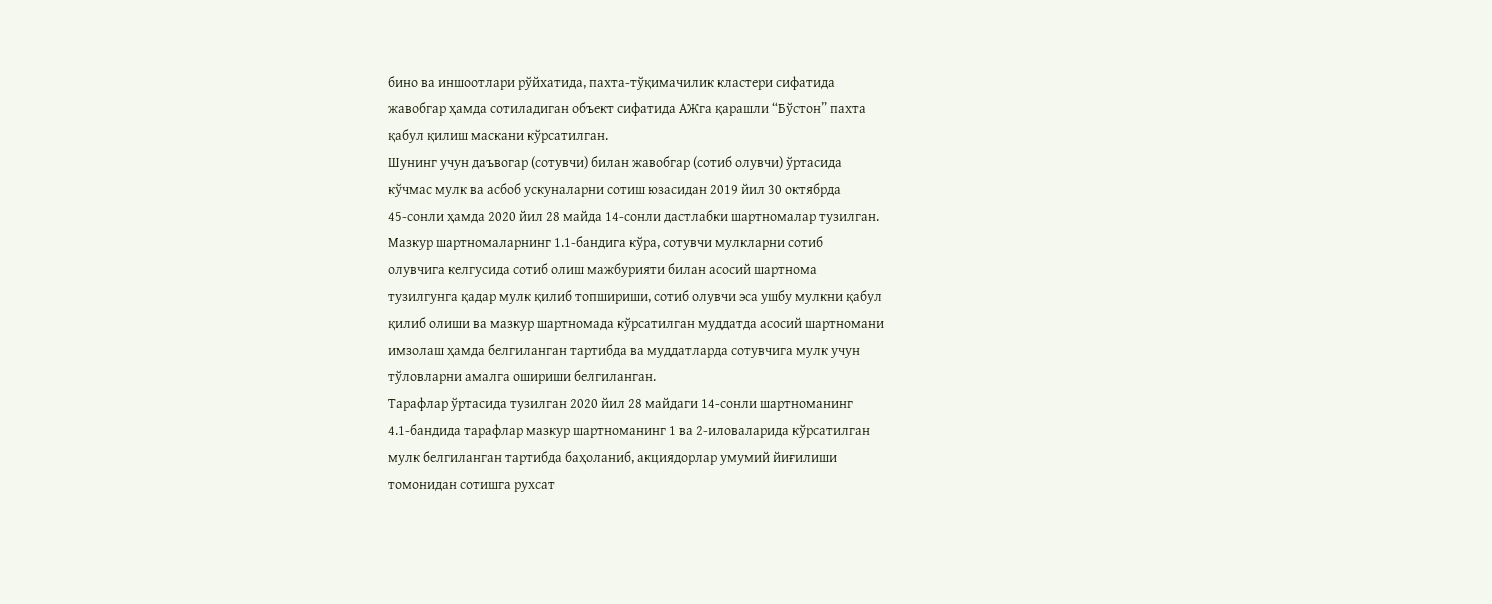бино ва иншоотлари рўйхатида, пахта-тўқимачилик кластери сифатида
жавобгар ҳамда сотиладиган объект сифатида АЖга қарашли “Бўстон” пахта
қабул қилиш маскани кўрсатилган.
Шунинг учун даъвогар (сотувчи) билан жавобгар (сотиб олувчи) ўртасида
кўчмас мулк ва асбоб ускуналарни сотиш юзасидан 2019 йил 30 октябрда
45-сонли ҳамда 2020 йил 28 майда 14-сонли дастлабки шартномалар тузилган.
Мазкур шартномаларнинг 1.1-бандига кўра, сотувчи мулкларни сотиб
олувчига келгусида сотиб олиш мажбурияти билан асосий шартнома
тузилгунга қадар мулк қилиб топшириши, сотиб олувчи эса ушбу мулкни қабул
қилиб олиши ва мазкур шартномада кўрсатилган муддатда асосий шартномани
имзолаш ҳамда белгиланган тартибда ва муддатларда сотувчига мулк учун
тўловларни амалга ошириши белгиланган.
Тарафлар ўртасида тузилган 2020 йил 28 майдаги 14-сонли шартноманинг
4.1-бандида тарафлар мазкур шартноманинг 1 ва 2-иловаларида кўрсатилган
мулк белгиланган тартибда баҳоланиб, акциядорлар умумий йиғилиши
томонидан сотишга рухсат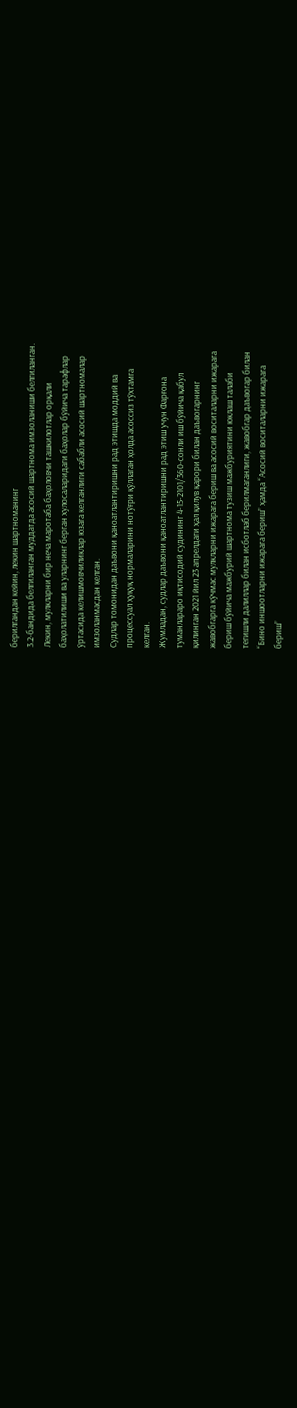берилгандан кейин, лекин шартноманинг
3.2-бандида белгиланган муддатда асосий шартнома имзоланиши белгиланган.
Лекин, мулкларни бир неча маротаба баҳоловчи ташкилотлар орқали
баҳолатилиши ва уларнинг берган хулосаларидаги баҳолар бўйича тарафлар
ўртасида келишмовчиликлар юзага келганлиги сабабли асосий шартномалар
имзоланмасдан келган.
Судлар томонидан даъвони қаноатлантиришни рад этишда моддий ва
процессуал ҳуқуқ нормаларини нотўғри қўллаган ҳолда асоссиз тўхтамга
келган.
Жумладан, судлар даъвони қаноатлантиришни рад этиш учун Фарғона
туманлараро иқтисодий судининг 4-15-2101/360-сонли иш бўйича қабул
қилинган 2021 йил 23 апрелдаги ҳал қилув қарори билан даъвогарнинг
жавобгарга кўчмас мулкларни ижарага бериш ва асосий воситаларни ижарага
бериш бўйича мажбурий шартнома тузиш мажбуриятини юклаш талаби
тегишли далиллар билан исботлаб берилмаганлиги, жавобгар даъвогар билан
“Бино иншоотларни ижарага бериш” ҳамда “Асосий воситаларни ижарага
бериш”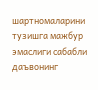шартномаларини тузишга мажбур эмаслиги сабабли даъвонинг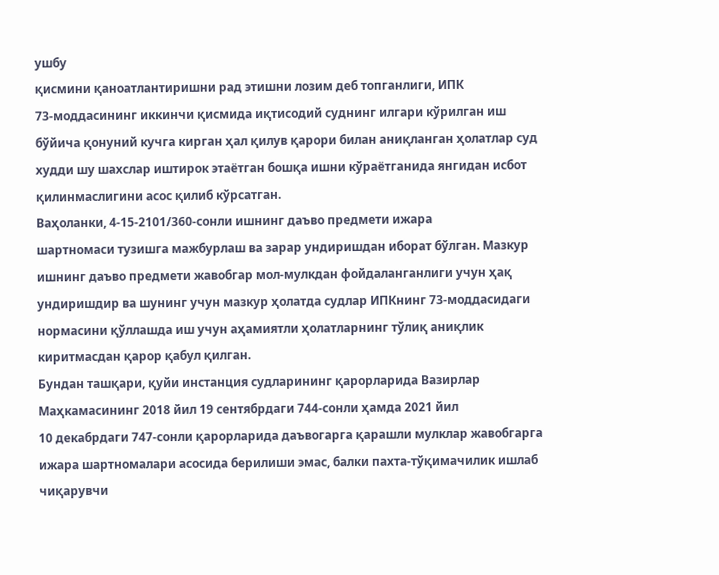ушбу
қисмини қаноатлантиришни рад этишни лозим деб топганлиги, ИПК
73-моддасининг иккинчи қисмида иқтисодий суднинг илгари кўрилган иш
бўйича қонуний кучга кирган ҳал қилув қарори билан аниқланган ҳолатлар суд
худди шу шахслар иштирок этаётган бошқа ишни кўраётганида янгидан исбот
қилинмаслигини асос қилиб кўрсатган.
Ваҳоланки, 4-15-2101/360-сонли ишнинг даъво предмети ижара
шартномаси тузишга мажбурлаш ва зарар ундиришдан иборат бўлган. Мазкур
ишнинг даъво предмети жавобгар мол-мулкдан фойдаланганлиги учун ҳақ
ундиришдир ва шунинг учун мазкур ҳолатда судлар ИПКнинг 73-моддасидаги
нормасини қўллашда иш учун аҳамиятли ҳолатларнинг тўлиқ аниқлик
киритмасдан қарор қабул қилган.
Бундан ташқари, қуйи инстанция судларининг қарорларида Вазирлар
Маҳкамасининг 2018 йил 19 сентябрдаги 744-сонли ҳамда 2021 йил
10 декабрдаги 747-сонли қарорларида даъвогарга қарашли мулклар жавобгарга
ижара шартномалари асосида берилиши эмас, балки пахта-тўқимачилик ишлаб
чиқарувчи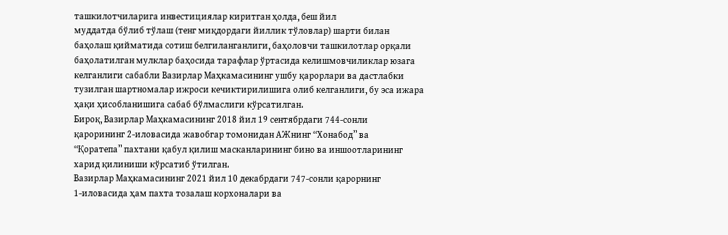ташкилотчиларига инвестициялар киритган ҳолда, беш йил
муддатда бўлиб тўлаш (тенг миқдордаги йиллик тўловлар) шарти билан
баҳолаш қийматида сотиш белгиланганлиги, баҳоловчи ташкилотлар орқали
баҳолатилган мулклар баҳосида тарафлар ўртасида келишмовчиликлар юзага
келганлиги сабабли Вазирлар Маҳкамасининг ушбу қарорлари ва дастлабки
тузилган шартномалар ижроси кечиктирилишига олиб келганлиги, бу эса ижара
ҳақи ҳисобланишига сабаб бўлмаслиги кўрсатилган.
Бироқ, Вазирлар Маҳкамасининг 2018 йил 19 сентябрдаги 744-сонли
қарорининг 2-иловасида жавобгар томонидан АЖнинг “Хонабод” ва
“Қоратепа” пахтани қабул қилиш масканларининг бино ва иншоотларининг
харид қилиниши кўрсатиб ўтилган.
Вазирлар Маҳкамасининг 2021 йил 10 декабрдаги 747-сонли қарорнинг
1-иловасида ҳам пахта тозалаш корхоналари ва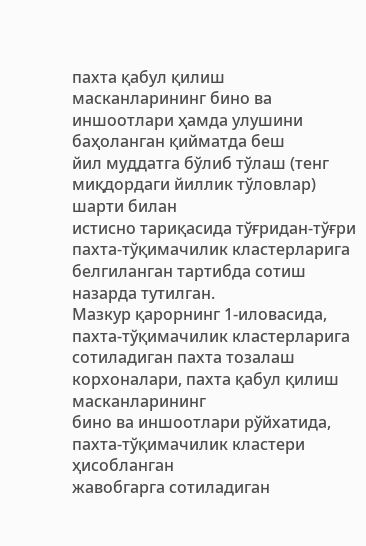пахта қабул қилиш
масканларининг бино ва иншоотлари ҳамда улушини баҳоланган қийматда беш
йил муддатга бўлиб тўлаш (тенг миқдордаги йиллик тўловлар) шарти билан
истисно тариқасида тўғридан-тўғри пахта-тўқимачилик кластерларига
белгиланган тартибда сотиш назарда тутилган.
Мазкур қарорнинг 1-иловасида, пахта-тўқимачилик кластерларига
сотиладиган пахта тозалаш корхоналари, пахта қабул қилиш масканларининг
бино ва иншоотлари рўйхатида, пахта-тўқимачилик кластери ҳисобланган
жавобгарга сотиладиган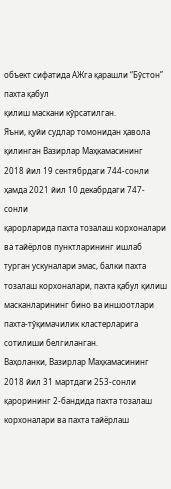объект сифатида АЖга қарашли “Бўстон” пахта қабул
қилиш маскани кўрсатилган.
Яъни, қуйи судлар томонидан ҳавола қилинган Вазирлар Маҳкамасининг
2018 йил 19 сентябрдаги 744-сонли ҳамда 2021 йил 10 декабрдаги 747-сонли
қарорларида пахта тозалаш корхоналари ва тайёрлов пунктларининг ишлаб
турган ускуналари эмас, балки пахта тозалаш корхоналари, пахта қабул қилиш
масканларининг бино ва иншоотлари пахта-тўқимачилик кластерларига
сотилиши белгиланган.
Ваҳоланки, Вазирлар Маҳкамасининг 2018 йил 31 мартдаги 253-сонли
қарорининг 2-бандида пахта тозалаш корхоналари ва пахта тайёрлаш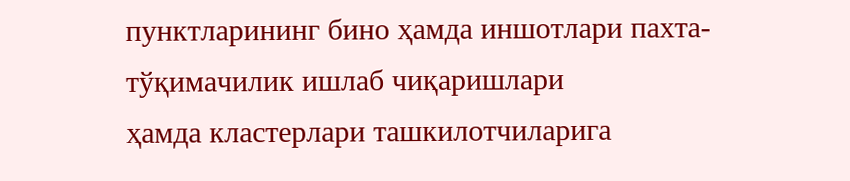пунктларининг бино ҳамда иншотлари пахта-тўқимачилик ишлаб чиқаришлари
ҳамда кластерлари ташкилотчиларига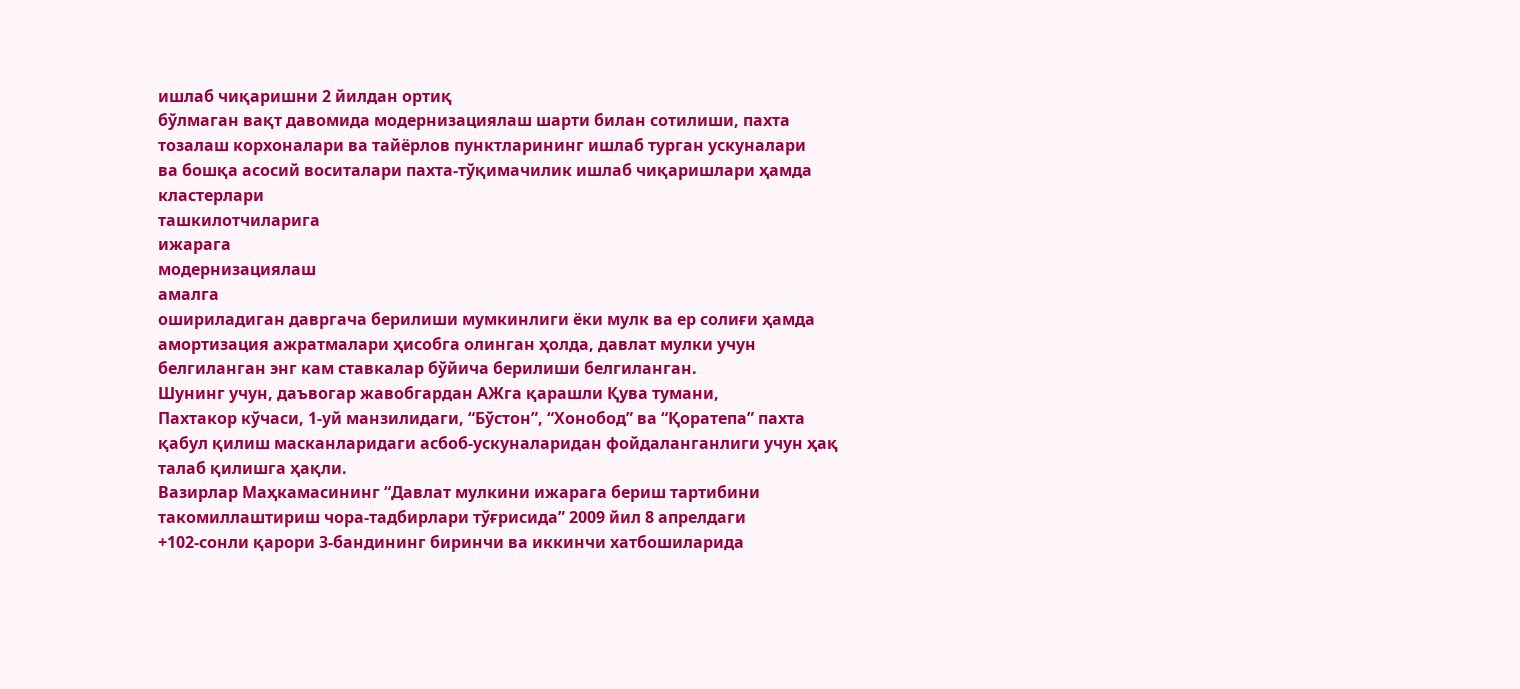ишлаб чиқаришни 2 йилдан ортиқ
бўлмаган вақт давомида модернизациялаш шарти билан сотилиши, пахта
тозалаш корхоналари ва тайёрлов пунктларининг ишлаб турган ускуналари
ва бошқа асосий воситалари пахта-тўқимачилик ишлаб чиқаришлари ҳамда
кластерлари
ташкилотчиларига
ижарага
модернизациялаш
амалга
ошириладиган давргача берилиши мумкинлиги ёки мулк ва ер солиғи ҳамда
амортизация ажратмалари ҳисобга олинган ҳолда, давлат мулки учун
белгиланган энг кам ставкалар бўйича берилиши белгиланган.
Шунинг учун, даъвогар жавобгардан АЖга қарашли Қува тумани,
Пахтакор кўчаси, 1-уй манзилидаги, “Бўстон”, “Хонобод” ва “Қоратепа” пахта
қабул қилиш масканларидаги асбоб-ускуналаридан фойдаланганлиги учун ҳақ
талаб қилишга ҳақли.
Вазирлар Маҳкамасининг “Давлат мулкини ижарага бериш тартибини
такомиллаштириш чора-тадбирлари тўғрисида” 2009 йил 8 апрелдаги
+102-сонли қарори 3-бандининг биринчи ва иккинчи хатбошиларида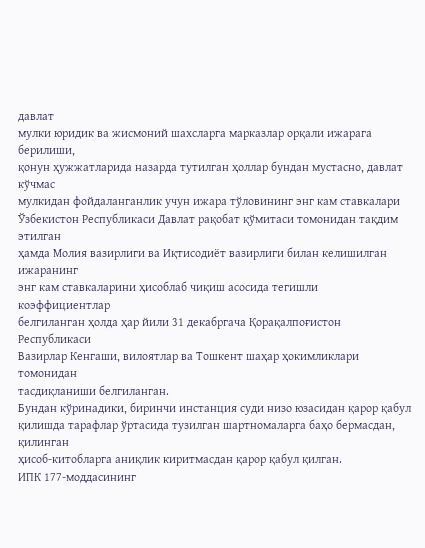давлат
мулки юридик ва жисмоний шахсларга марказлар орқали ижарага берилиши,
қонун ҳужжатларида назарда тутилган ҳоллар бундан мустасно, давлат кўчмас
мулкидан фойдаланганлик учун ижара тўловининг энг кам ставкалари
Ўзбекистон Республикаси Давлат рақобат қўмитаси томонидан тақдим этилган
ҳамда Молия вазирлиги ва Иқтисодиёт вазирлиги билан келишилган ижаранинг
энг кам ставкаларини ҳисоблаб чиқиш асосида тегишли коэффициентлар
белгиланган ҳолда ҳар йили 31 декабргача Қорақалпоғистон Республикаси
Вазирлар Кенгаши, вилоятлар ва Тошкент шаҳар ҳокимликлари томонидан
тасдиқланиши белгиланган.
Бундан кўринадики, биринчи инстанция суди низо юзасидан қарор қабул
қилишда тарафлар ўртасида тузилган шартномаларга баҳо бермасдан, қилинган
ҳисоб-китобларга аниқлик киритмасдан қарор қабул қилган.
ИПК 177-моддасининг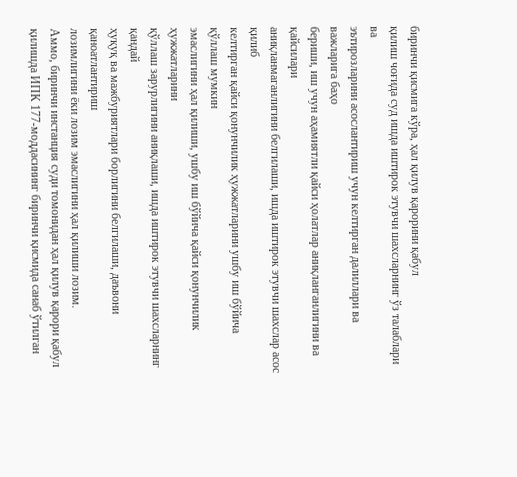биринчи қисмига кўра, ҳал қилув қарорини қабул
қилиш чоғида суд ишда иштирок этувчи шахсларнинг ўз талаблари ва
эътирозларини асослантириш учун келтирган далиллари ва важларига баҳо
бериши, иш учун аҳамиятли қайси ҳолатлар аниқланганлигини ва қайсилари
аниқланмаганлигини белгилаши, ишда иштирок этувчи шахслар асос қилиб
келтирган қайси қонунчилик ҳужжатларини ушбу иш бўйича қўллаш мумкин
эмаслигини ҳал қилиши, ушбу иш бўйича қайси қонунчилик ҳужжатларини
қўллаш зарурлигини аниқлаши, ишда иштирок этувчи шахсларнинг қандай
ҳуқуқ ва мажбуриятлари борлигини белгилаши, даъвони қаноатлантириш
лозимлигини ёки лозим эмаслигини ҳал қилиши лозим.
Аммо, биринчи инстанция суди томонидан ҳал қилув қарори қабул
қилишда ИПК 177-моддасининг биринчи қисмида санаб ўтилган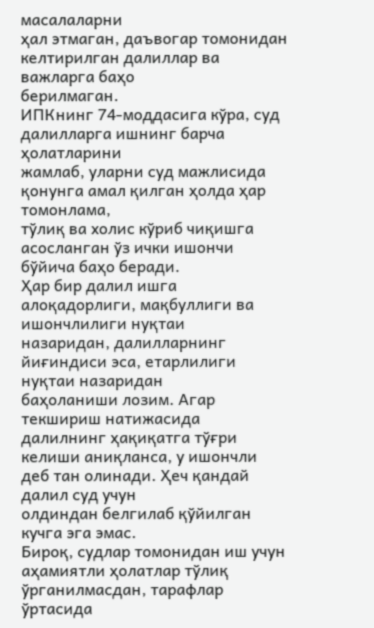масалаларни
ҳал этмаган, даъвогар томонидан келтирилган далиллар ва важларга баҳо
берилмаган.
ИПКнинг 74-моддасига кўра, суд далилларга ишнинг барча ҳолатларини
жамлаб, уларни суд мажлисида қонунга амал қилган ҳолда ҳар томонлама,
тўлиқ ва холис кўриб чиқишга асосланган ўз ички ишончи бўйича баҳо беради.
Ҳар бир далил ишга алоқадорлиги, мақбуллиги ва ишончлилиги нуқтаи
назаридан, далилларнинг йиғиндиси эса, етарлилиги нуқтаи назаридан
баҳоланиши лозим. Агар текшириш натижасида далилнинг ҳақиқатга тўғри
келиши аниқланса, у ишончли деб тан олинади. Ҳеч қандай далил суд учун
олдиндан белгилаб қўйилган кучга эга эмас.
Бироқ, судлар томонидан иш учун аҳамиятли ҳолатлар тўлиқ
ўрганилмасдан, тарафлар ўртасида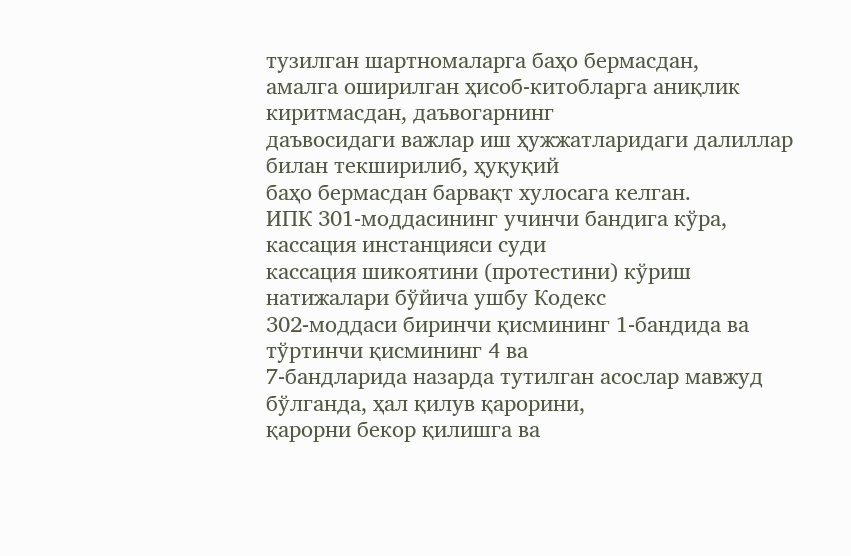тузилган шартномаларга баҳо бермасдан,
амалга оширилган ҳисоб-китобларга аниқлик киритмасдан, даъвогарнинг
даъвосидаги важлар иш ҳужжатларидаги далиллар билан текширилиб, ҳуқуқий
баҳо бермасдан барвақт хулосага келган.
ИПК 301-моддасининг учинчи бандига кўра, кассация инстанцияси суди
кассация шикоятини (протестини) кўриш натижалари бўйича ушбу Кодекс
302-моддаси биринчи қисмининг 1-бандида ва тўртинчи қисмининг 4 ва
7-бандларида назарда тутилган асослар мавжуд бўлганда, ҳал қилув қарорини,
қарорни бекор қилишга ва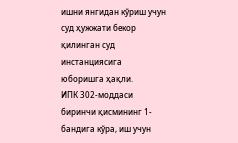ишни янгидан кўриш учун суд ҳужжати бекор
қилинган суд инстанциясига юборишга ҳақли.
ИПК 302-моддаси биринчи қисмининг 1-бандига кўра, иш учун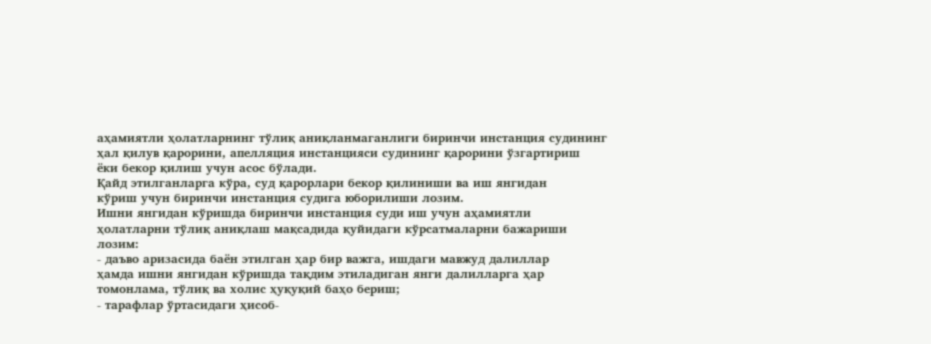аҳамиятли ҳолатларнинг тўлиқ аниқланмаганлиги биринчи инстанция судининг
ҳал қилув қарорини, апелляция инстанцияси судининг қарорини ўзгартириш
ёки бекор қилиш учун асос бўлади.
Қайд этилганларга кўра, суд қарорлари бекор қилиниши ва иш янгидан
кўриш учун биринчи инстанция судига юборилиши лозим.
Ишни янгидан кўришда биринчи инстанция суди иш учун аҳамиятли
ҳолатларни тўлиқ аниқлаш мақсадида қуйидаги кўрсатмаларни бажариши
лозим:
- даъво аризасида баён этилган ҳар бир важга, ишдаги мавжуд далиллар
ҳамда ишни янгидан кўришда тақдим этиладиган янги далилларга ҳар
томонлама, тўлиқ ва холис ҳуқуқий баҳо бериш;
- тарафлар ўртасидаги ҳисоб-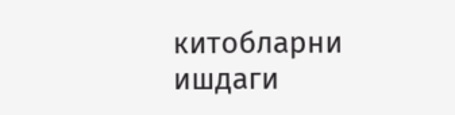китобларни ишдаги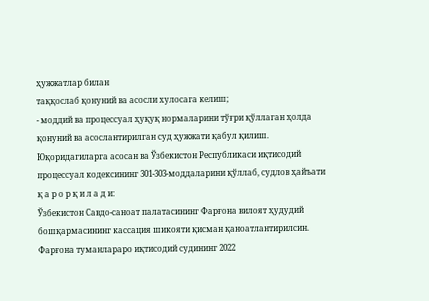ҳужжатлар билан
таққослаб қонуний ва асосли хулосага келиш;
- моддий ва процессуал ҳуқуқ нормаларини тўғри қўллаган ҳолда
қонуний ва асослантирилган суд ҳужжати қабул қилиш.
Юқоридагиларга асосан ва Ўзбекистон Республикаси иқтисодий
процессуал кодексининг 301-303-моддаларини қўллаб, судлов ҳайъати
қ а р о р қ и л а д и:
Ўзбекистон Савдо-саноат палатасининг Фарғона вилоят ҳудудий
бошқармасининг кассация шикояти қисман қаноатлантирилсин.
Фарғона туманлараро иқтисодий судининг 2022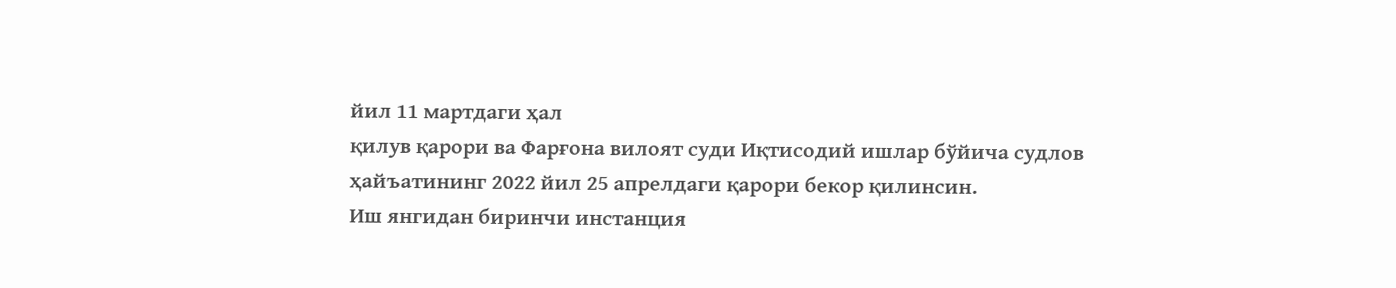йил 11 мартдаги ҳал
қилув қарори ва Фарғона вилоят суди Иқтисодий ишлар бўйича судлов
ҳайъатининг 2022 йил 25 апрелдаги қарори бекор қилинсин.
Иш янгидан биринчи инстанция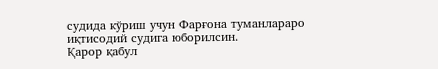судида кўриш учун Фарғона туманлараро
иқтисодий судига юборилсин.
Қарор қабул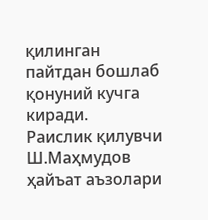қилинган пайтдан бошлаб қонуний кучга киради.
Раислик қилувчи
Ш.Маҳмудов
ҳайъат аъзолари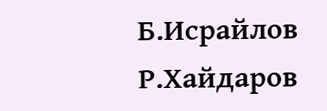Б.Исрайлов
Р.Хайдаров